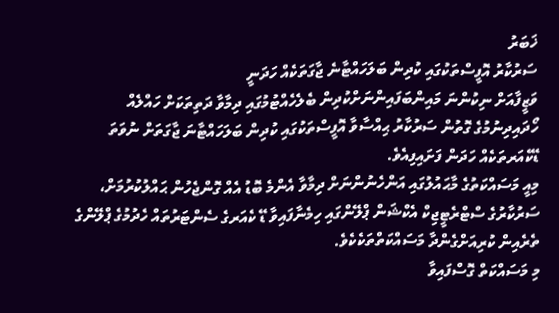ޚަބަރު
ސަރުކާރު އޮފީސްތަކުގައި ކުދިން ބަލަހައްޓާނެ ޖާގަތަކެއް ހަދަނީ
ވަޒީފާއަށް ނިކުންނަ މައިންބަފައިންނަށްކުދިން ބެލެހެއްޓުމުގައި ދިމާވާ ދަތިތަކަށް ހައްލެއް ހޯދައިދިނުމުގެ ގޮތުން ސަރުކާރު ޙިއްސާވާ އޮފީސްތަކުގައި ކުދިން ބަލަހައްޓާނަ ޖާގަތަށް ނުވަތަ ޑޭކެއަރތަކެއް ހަދަން ފަށައިފިއެވެ.
މިއީ މަސައްކަތުގެ މާޙައުލުގައި އަންހެނުންނަށް ދިމާވާ އެންމެ ބޮޑު އެއް ގޮންޖެހުން ޙައްލުކުރުމަށް، ސަރުކާރުގެ ސްޓްރެޓީޖިކް އެކްޝަން ޕްލޭންގައި ހިމެނާފައިވާ ޑޭ ކެއަރގެ ސެންޓަރުތައް ހެދުމުގެ ޕްލޭންގެ ތެރެއިން ކުރިއަށްގެންދާ މަސައްކަތްތަކެކެވެ.
މި މަސައްކަތް ގޮސްފައިވާ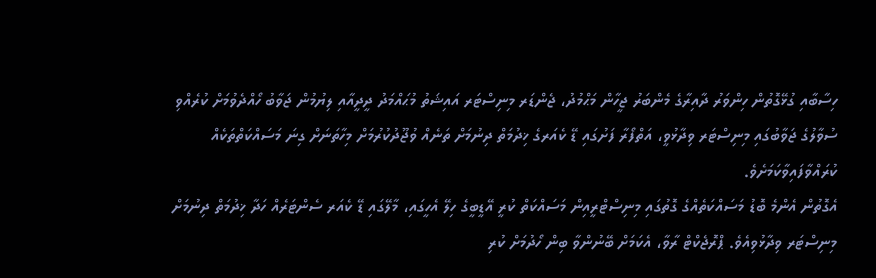ހިސާބާއި ގުޅޭގޮތުން ހިންވަރު ދާއިރާގެ މެންބަރު ޖީހާން މަޙްމުދު، ޖެންޑަރ މިނިސްޓަރ އައިޝަތު މުޙައްމަދު ދީދީއާއި ލިޔުމުން ޖަވާބު ހޯއްދެވުމަށް ކުރެއްވި ސުވާލުގެ ޖަވާބުގައި މިނިސްޓަރ ވިދާޅުވީ، އަތްފޯރާ ފަށުގައި ޑޭ ކެއަރގެ ޚިދުމަތް ދިނުމަށް ތަނެއް ވުޖޫދުކުރުމަށް މިހާތަނަށް ގިނަ މަސައްކަތްތަކެއް ކުރައްވާފައިވާކަމަށެވެ.
އެގޮތުން އެންމެ ބޮޑު މަސައްކަތެއްގެ ގޮތުގައި މިނިސްޓްރީއިން މަސައްކަތް ކުރީ އޭޑީބީގެ ހިލޭ އެހީގައި، މާލޭގައި ޑޭ ކެއަރ ސެންޓަރެއް ހަދާ ޚިދުމަތް ދިނުމަށް މިނިސްޓަރ ވިދާޅުވިއެވެ. ޕްރޮޖެކްޓް ރާވާ، އެކަމަށް ބޭނުންވާ ބިން ހޯދުމަށް ކުރި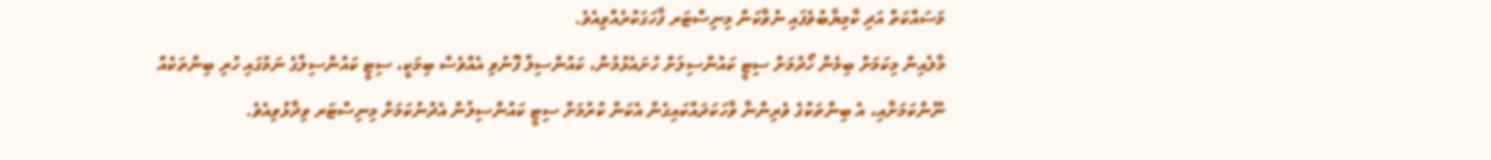މަސައްކަތް އަދި ކާމިޔާބުވެފައި ނުވާކަން މިނިސްޓަރ ފާހަގަކުރެއްވިއެވެ.
މާލެއިން މިކަމަށް ބިމެން ހޯދުމަށް ސިޓީ ކައުންސިލަށް ހުށައެޅުމުން، ކައުންސިލް ފޮނުވި އެއްވެސް ބިމަކީ، ސިޓީ ކައުންސިލްގެ ނަމުގައި ހުރި ބިންތަކެއް ނޫންކަމަށާއި، އެ ބިންތަކުގެ ވެރިންނާ ވާހަކަދައްކައިގެން އެކަން ކުރުމަށް ސިޓީ ކައުންސިލުން އެދުނުކަމަށް މިނިސްޓަރ ވިދާޅުވިއެވެ.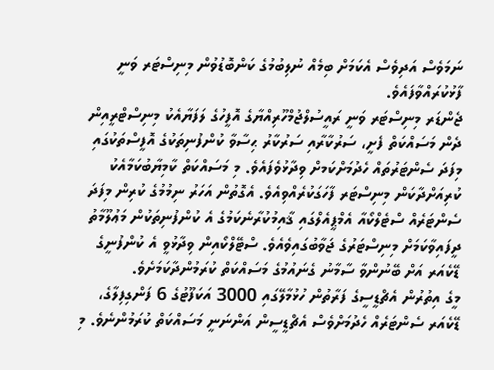ނަމަވެސް އަދިވެސް އެކަމަށް ބިމެއް ނުލިބުމުގެ ކަންބޮޑުވުން މިނިސްޓަރ ވަނީ ފާޅުކުރައްވާފައެވެ.
ޖެންޑަރ މިނިސްޓަރ ވަނީ ރައީސުލްޖުމްހޫރިއްޔާގެ އޮފީހުގެ ލަފަޔާއެކު މިނިސްޓްރީއިން ދެން މަސައްކަތް ފެށީ، ސަރުކާރާއި ސަރުކާރު ޙިސާވާ ކުންފުނިތަކުގެ އޮފީސްތަކުގައި މިފަދަ ސެންޓަރުތައް ހެދުމަށްކަމށް ވިދާޅުވެފައެވެ. މި މަސައްކަތް ކާމިޔާބުކަމާއެކު ކުރިއަށްދާކަން މިނިސްޓަރ ފާހަގަކުރެއްވިއެވެ. އެގޮތުން އަހަރު ނިމުމުގެ ކުރިން މިފަދަ ސެންޓަރެއް ސްޓެލްކޯއާ އެމްޕީއެލްގައި ޤާއިމުކުރާނެކަމުގެ އެ ކުންފުނިތަކުން މަޢުލޫމާތު ދީފައިވާކަމަށް މިނިސްޓަރުގެ ޖަވާބުގައިވެއެވެ. ސްޓޭލްކޯއިން ވިދާޅުވީ އެ ކުންފުނީގެ ޑޭކެއަރ އަށް ބޭނުންވާ ސާމާނު ގެނައުމުގެ މަސައްކަތް ކުރަމުންދާކަމަށެވެ.
މީގެ އިތުރުން އެޗްޑީސީގެ ފަރާތުން ހުޅުމާލޭގައި 3000 އަކަފޫޓުގެ 6 ފަންގިފިލާގެ، ޑޭކެއަރ ސެންޓަރެއް ހެދުމަށްވެސް އެޗްޑީސީން އަންނަނީ މަސައްކަތް ކުރަމުންނެވެ. މި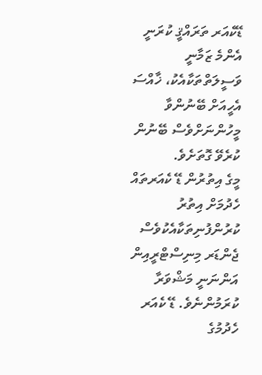ޑޭކެއަރ ތަރައްޤީ ކުރަނީ އެންމެ ޒަމާނީ ވަސީލަތްތަކާއެކު، ޚާއްސަ އެހީއަށް ބޭނުންވާ މީހުންނަށްވެސް ބޭނުން ކުރެވޭ ގޮތަށެވެ.
މީގެ އިތުރުން ޑޭ ކެއަރތައް ހެދުމަށް އިތުރު ކުރުންފުނިތަކާއެކުވެސް ޖެންޑަރ މިނިސްޓްރީއިން އަންނަނީ މަޝްވަރާ ކުރަމުންނެވެ. ޑޭ ކެއަރ ހެދުމުގެ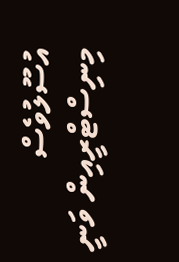އުސޫލުވެސް މިނިސްޓްރީއިން ވަނީ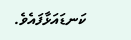ކަނޑައަޅާފައެވެ.